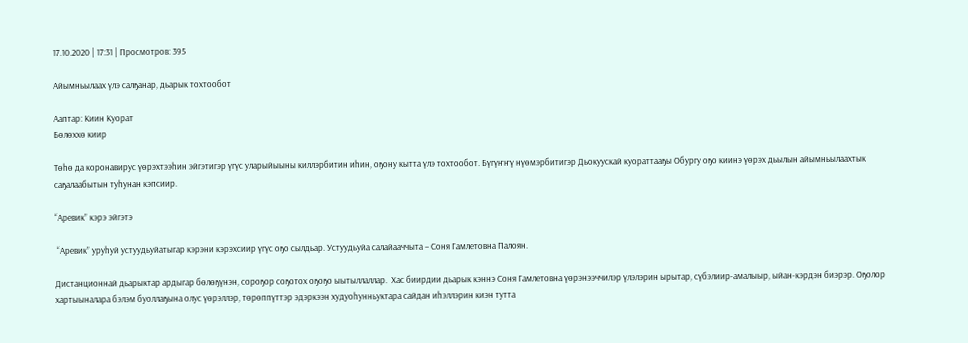17.10.2020 | 17:31 | Просмотров: 395

Айымньылаах үлэ салҕанар, дьарык тохтообот

Ааптар: Киин Куорат
Бөлөххө киир

Төһө да коронавирус үөрэхтээһин эйгэтигэр үгүс уларыйыыны киллэрбитин иһин, оҕону кытта үлэ тохтообот. Бүгүҥҥү нүөмэрбитигэр Дьокуускай куораттааҕы Обургу оҕо киинэ үөрэх дьылын айымньылаахтык саҕалаабытын туһунан кэпсиир.

“Аревик” кэрэ эйгэтэ

 “Аревик” уруһуй устуудьуйатыгар кэрэни кэрэхсиир үгүс оҕо сылдьар. Устуудьуйа салайааччыта – Соня Гамлетовна Палоян.

Дистанционнай дьарыктар ардыгар бөлөҕүнэн, сороҕор соҕотох оҕоҕо ыытыллаллар.  Хас биирдии дьарык кэннэ Соня Гамлетовна үөрэнээччилэр үлэлэрин ырытар, сүбэлиир-амалыыр, ыйан-кэрдэн биэрэр. Оҕолор хартыыналара бэлэм буоллаҕына олус үөрэллэр, төрөппүттэр эдэркээн худуоһунньуктара сайдан иһэллэрин киэн тутта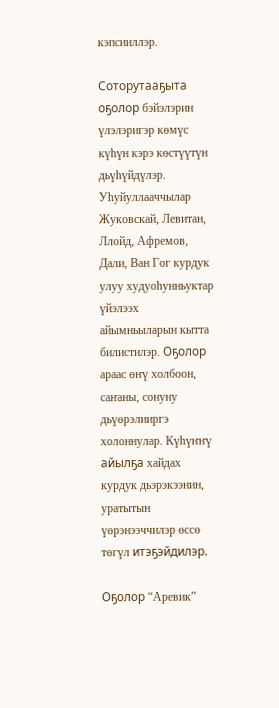кэпсииллэр.

Соторутааҕыта оҕолор бэйэлэрин үлэлэригэр көмүс күһүн кэрэ көстүүтүн дьүһүйдүлэр. Уһуйуллааччылар Жуковскай, Левитан, Ллойд, Афремов, Дали, Ван Гог курдук улуу худуоһунньуктар үйэлээх айымньыларын кытта билистилэр. Оҕолор араас өҥү холбоон, саҥаны, сонуну дьүөрэлииргэ холоннулар. Күһүҥҥү айылҕа хайдах курдук дьэрэкээнин, уратытын үөрэнээччилэр өссө төгүл итэҕэйдилэр.

Оҕолор “Аревик”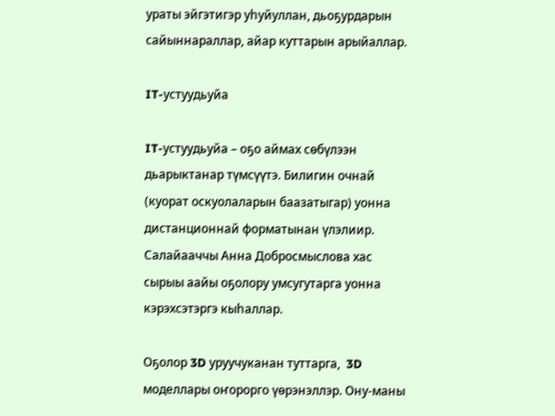ураты эйгэтигэр уһуйуллан, дьоҕурдарын сайыннараллар, айар куттарын арыйаллар.

IT-устуудьуйа

IT-устуудьуйа – оҕо аймах сөбүлээн дьарыктанар түмсүүтэ. Билигин очнай (куорат оскуолаларын баазатыгар) уонна дистанционнай форматынан үлэлиир. Салайааччы Анна Добросмыслова хас сырыы аайы оҕолору умсугутарга уонна кэрэхсэтэргэ кыһаллар.

Оҕолор 3D уруучуканан туттарга,  3D моделлары оҥорорго үөрэнэллэр. Ону-маны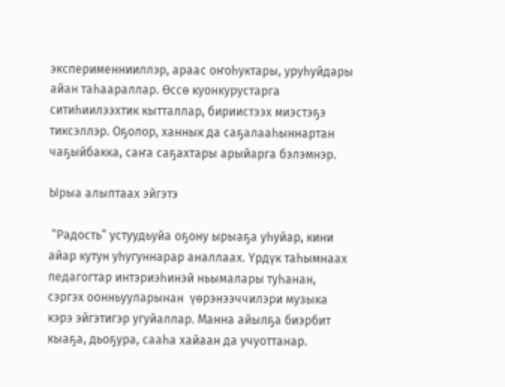эксперименнииллэр, араас оҥоһуктары, уруһуйдары айан таһаараллар. Өссө куонкурустарга ситиһиилээхтик кытталлар, бириистээх миэстэҕэ тиксэллэр. Оҕолор, ханнык да саҕалааһыннартан чаҕыйбакка, саҥа саҕахтары арыйарга бэлэмнэр.

Ырыа алыптаах эйгэтэ

 “Радость” устуудьуйа оҕону ырыаҕа уһуйар, кини айар кутун уһугуннарар аналлаах. Үрдүк таһымнаах педагогтар интэриэһинэй ньымалары туһанан, сэргэх оонньууларынан  үөрэнээччилэри музыка кэрэ эйгэтигэр угуйаллар. Манна айылҕа биэрбит кыаҕа, дьоҕура, сааһа хайаан да учуоттанар.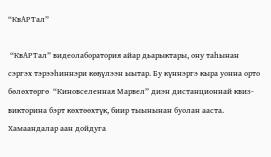“КвАРТал”

 “КвАРТал” видеолаборатория айар дьарыктары, ону таһынан сэргэх тэрээһиннэри көҕүлээн ыытар. Бу күннэргэ кыра уонна орто бөлөхтөргө  “Киновселенная Марвел” диэн дистанционнай квиз-викторина бэрт көхтөөхтүк, биир тыынынан буолан ааста. Хамаандалар аан дойдуга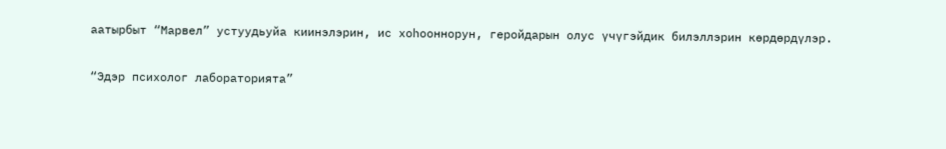аатырбыт “Марвел” устуудьуйа киинэлэрин, ис хоһооннорун, геройдарын олус үчүгэйдик билэллэрин көрдөрдүлэр.

“Эдэр психолог лабораторията”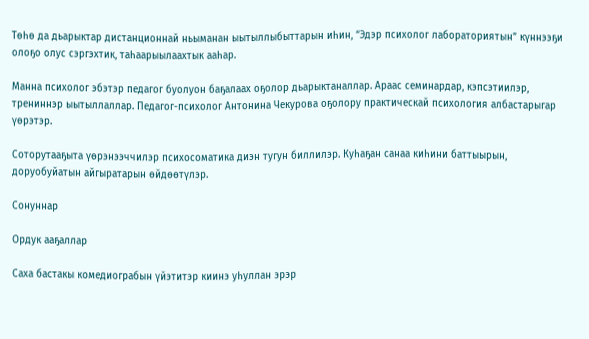Төһө да дьарыктар дистанционнай ньыманан ыытыллыбыттарын иһин, “Эдэр психолог лабораториятын” күннээҕи олоҕо олус сэргэхтик, таһаарыылаахтык ааһар.

Манна психолог эбэтэр педагог буолуон баҕалаах оҕолор дьарыктаналлар. Араас семинардар, кэпсэтиилэр, трениннэр ыытыллаллар. Педагог-психолог Антонина Чекурова оҕолору практическай психология албастарыгар үөрэтэр.

Соторутааҕыта үөрэнээччилэр психосоматика диэн тугун биллилэр. Куһаҕан санаа киһини баттыырын, доруобуйатын айгыратарын өйдөөтүлэр.

Сонуннар

Ордук ааҕаллар

Саха бастакы комедиограбын үйэтитэр киинэ уһуллан эрэр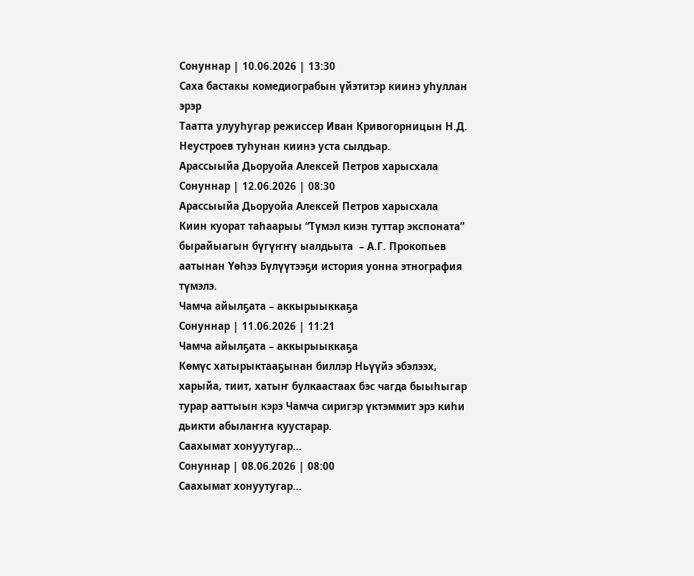Сонуннар | 10.06.2026 | 13:30
Саха бастакы комедиограбын үйэтитэр киинэ уһуллан эрэр
Таатта улууһугар режиссер Иван Кривогорницын Н.Д. Неустроев туһунан киинэ уста сылдьар.
Арассыыйа Дьоруойа Алексей Петров харысхала
Сонуннар | 12.06.2026 | 08:30
Арассыыйа Дьоруойа Алексей Петров харысхала
Киин куорат таһаарыы “Түмэл киэн туттар экспоната” бырайыагын бүгүҥҥү ыалдьыта  – А.Г. Прокопьев аатынан Үөһээ Бүлүүтээҕи история уонна этнография түмэлэ.
Чамча айылҕата – аккырыыккаҕа
Сонуннар | 11.06.2026 | 11:21
Чамча айылҕата – аккырыыккаҕа
Көмүс хатырыктааҕынан биллэр Ньүүйэ эбэлээх, харыйа, тиит, хатыҥ булкаастаах бэс чагда быыһыгар турар ааттыын кэрэ Чамча сиригэр үктэммит эрэ киһи дьикти абылаҥҥа куустарар.
Саахымат хонуутугар...
Сонуннар | 08.06.2026 | 08:00
Саахымат хонуутугар...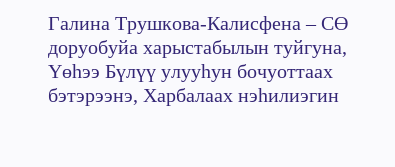Галина Трушкова-Калисфена – СӨ доруобуйа харыстабылын туйгуна, Үөһээ Бүлүү улууһун бочуоттаах бэтэрээнэ, Харбалаах нэһилиэгин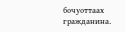бочуоттаах гражданина.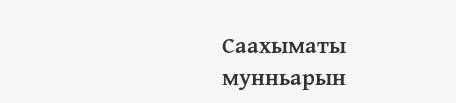Саахыматы мунньарын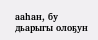ааһан, бу дьарыгы олоҕун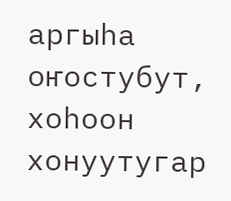аргыһа оҥостубут, хоһоон хонуутугар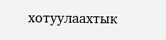хотуулаахтык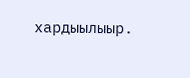хардыылыыр.